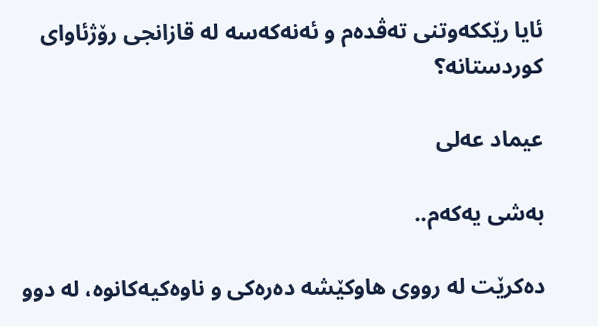ئایا رێككه‌وتنی ته‌ڤده‌م و ئه‌نه‌كه‌سه‌ له‌ قازانجی رۆژئاوای كوردستانه‌؟

عیماد عەلی

بەشی یەکەم..

ده‌كرێت له‌ رووی هاوكێشه‌ ده‌ره‌كی و ناوه‌كیه‌كانوه‌، له‌ دوو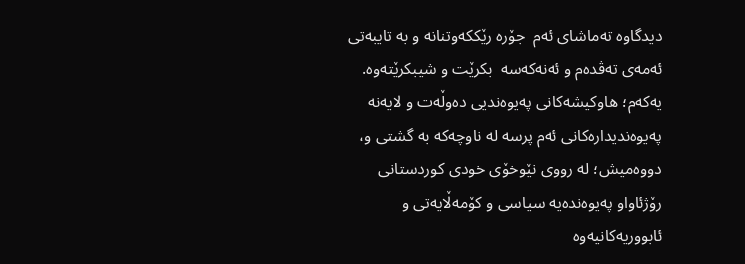دیدگاوه‌ ته‌ماشای ئه‌م  جۆره‌ رێككه‌وتنانه و به‌ تایبه‌تی ئه‌مه‌ی ته‌ڤده‌م و ئه‌نه‌كه‌سه‌ ‌ بكرێت و شیبكرێته‌وه‌. یه‌كه‌م؛ هاوكیشه‌كانی په‌یوه‌ندیی ده‌وڵه‌ت و لایه‌نه‌ په‌یوه‌ندیداره‌كانی ئه‌م پرسه‌ له‌ ناوچه‌كه‌ به‌ گشتی و، دووه‌میش؛ له‌ رووی نێوخۆی خودی كوردستانی رۆژئاواو په‌یوه‌نده‌یه‌ سیاسی و كۆمه‌ڵایه‌تی و ئابووریه‌كانیه‌وه‌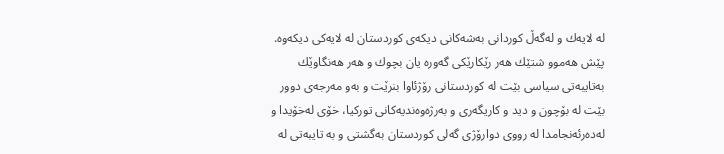له‌ لایه‌ك و له‌گه‌ڵ كوردانی به‌شه‌كانی دیكه‌ی كوردستان له‌ لایه‌كی دیكه‌وه‌.
پێش هه‌موو شتێك هه‌ر رێكارێكی گه‌وره‌ یان بچوك و هه‌ر هه‌نگاوێك به‌تایبه‌تی سیاسی بێت له‌ كوردستانی رۆژئاوا بنرێت و به‌و مه‌رجه‌ی ‌دوور بێت له‌ بۆچون و دید و كاریگه‌ری و به‌رژه‌وه‌ندیه‌كانی توركیا، خۆی له‌خۆیدا و له‌ده‌رئه‌نجامدا له‌ رووی دوارۆژی گه‌لی كوردستان به‌گشتی و به‌ تایبه‌تی له‌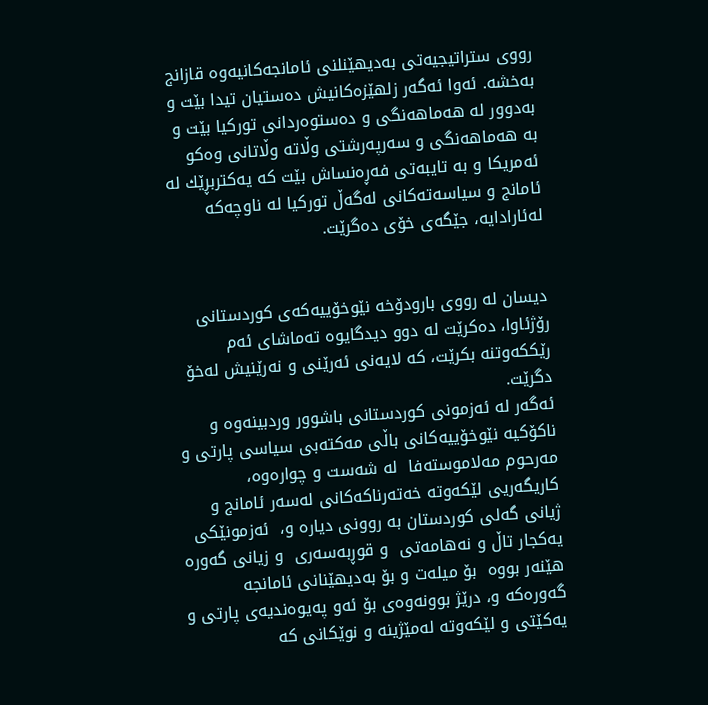رووی ستراتیجیه‌تی به‌دیهێنلنی ئامانجه‌كانیه‌وه قازانج به‌خشه‌. ئه‌وا ئه‌گه‌ر زلهێزه‌كانیش ده‌ستیان تیدا بێت و به‌دوور له‌ هه‌ماهه‌نگی و ده‌ستوه‌ردانی توركیا بێت و به‌ هه‌ماهه‌نگی و سه‌رپه‌رشتی وڵاته‌ وڵاتانی وه‌كو ئه‌مریكا و به‌ تایبه‌تی فه‌ڕه‌نساش بێت كه‌ یه‌كتربڕێك له‌ ئامانج و سیاسه‌ته‌كانی له‌گه‌ڵ توركیا له‌ ناوچه‌كه‌ له‌ئارادایه‌، جێگه‌ی خۆی ده‌گرێت.


دیسان له‌ رووی بارودۆخه‌ نێوخۆییه‌كه‌ی كوردستانی رۆژئاوا، ده‌كرێت له‌ دوو دیدگایوه‌ ته‌ماشای ئه‌م رێككه‌وتنه‌ بكرێت، كه‌ لایه‌نی ئه‌رێنی و نه‌رێنیش له‌خۆ دگرێت.
ئه‌گه‌ر له‌ ئه‌زمونی كوردستانی باشوور وردبینه‌وه‌ و ناكۆكیه‌ نێوخۆییه‌كانی باڵی مه‌كته‌بی سیاسی پارتی و مه‌رحوم مه‌لاموسته‌فا  له‌ شه‌ست و چواره‌وه‌، كاریگه‌ریی لێكه‌وته‌ خه‌ته‌رناكه‌كانی له‌سه‌ر ئامانج و ژیانی گه‌لی كوردستان به‌ روونی دیاره‌ و،  ئه‌زمونێكی یه‌كجار تاڵ و نه‌هامه‌تی  و قوڕبه‌سه‌ری  و زیانی گه‌وره‌ هێنه‌ر بووه‌  بۆ میله‌ت و بۆ به‌دیهێنانی ئامانجه‌ گه‌وره‌كه‌ و، درێژ بوونه‌وه‌ی بۆ ئه‌و په‌یوه‌ندیه‌ی پارتی و یه‌كێتی و لێكه‌وته‌ له‌مێژینه‌ و نوێكانی كه‌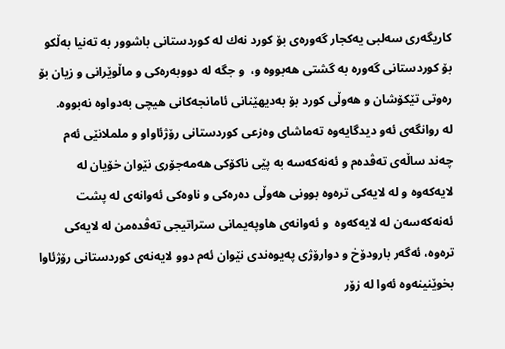كاریگه‌ری سه‌لبی یه‌كجار گه‌وره‌ی بۆ كورد نه‌ك له‌ كوردستانی باشوور به‌ ته‌نیا به‌ڵكو بۆ كوردستانی گه‌وره‌ به‌ گشتی هه‌بووه‌ و،  و جگه‌ له‌ دووبه‌ره‌كی و ماڵوێرانی و زیان بۆ ره‌وتی تێكۆشان و هه‌وڵی كورد بۆ به‌دیهێنانی ئامانجه‌كانی هیچی به‌دواوه‌ نه‌بووه‌.
له‌ روانگه‌ی ئه‌و دیدگایه‌وه‌ ته‌ماشای وه‌زعی كوردستانی رۆژئاواو و ململانێی ئه‌م چه‌ند ساڵه‌ی ته‌ڤده‌م و ئه‌نه‌كه‌سه‌ به‌ پێی ناكۆكی هه‌مه‌جۆری نێوان خۆیان له‌ لایه‌كه‌وه‌ و له‌ لایه‌كی تره‌وه‌ بوونی هه‌وڵی ده‌ره‌كی و ناوه‌كی ئه‌وانه‌ی له‌ پشت ئه‌نه‌كه‌سه‌ن له‌ لایه‌كه‌وه‌  و ئه‌وانه‌ی هاوپه‌یمانی ستراتیجی ته‌ڤده‌من له‌ لایه‌كی تره‌وه‌، ئه‌گه‌ر بارودۆخ و دوارۆژی په‌یوه‌ندی نێوان ئه‌م دوو لایه‌نه‌ی كوردستانی رۆژئاوا بخوێنینه‌وه‌ ئه‌وا له‌ زۆر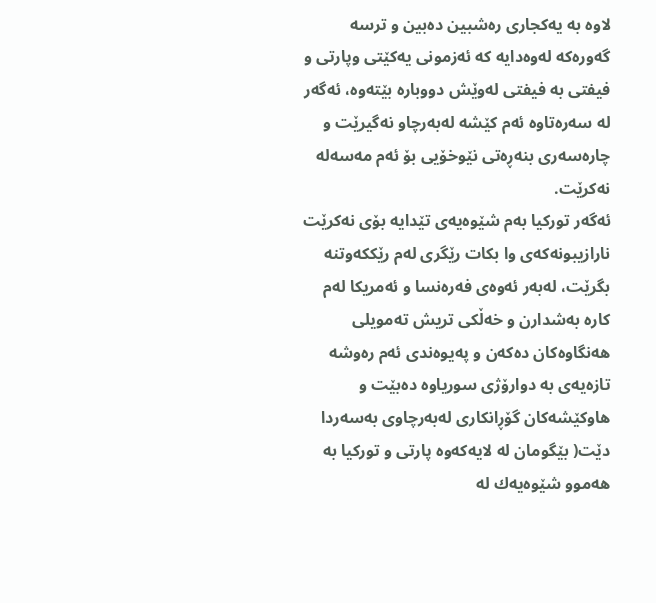لاوه‌ به‌ یه‌كجاری ره‌شبین ده‌بین و ترسه‌ گه‌وره‌كه‌ له‌وه‌دایه‌ كه‌ ئه‌زمونی یه‌كێتی وپارتی و فیفتی به‌ فیفتی له‌وێش دووباره‌ بێته‌وه‌، ئه‌گه‌ر له‌ سه‌ره‌تاوه‌ ئه‌م كێشه‌ له‌به‌رچاو نه‌گیرێت و چاره‌سه‌ری بنه‌ڕه‌تی نێوخۆیی بۆ ئه‌م مه‌سه‌له‌ نه‌كرێت.
ئه‌گه‌ر توركیا به‌م شێوه‌یه‌ی تێدایه‌ بۆی نه‌كرێت نارازیبونه‌كه‌ی وا بكات رێگری له‌م رێككه‌وتنه‌ بگرێت، له‌به‌ر ئه‌وه‌ی فه‌ره‌نسا و ئه‌مریكا له‌م كاره‌ به‌شدارن و خه‌ڵكی تریش ته‌مویلی هه‌نگاوه‌كان ده‌كه‌ن و په‌یوه‌ندی ئه‌م ره‌وشه‌ تازه‌یه‌ی به‌ دوارۆژی سوریاوه‌ ده‌بێت و هاوكێشه‌كان گۆڕانكاری له‌به‌رچاوی به‌سه‌ردا دێت( بێگومان له‌ لایه‌كه‌وه‌ پارتی و توركیا به‌ هه‌موو شێوه‌یه‌ك له‌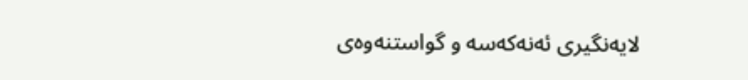لایه‌نگیری ئه‌نه‌كه‌سه‌ و گواستنه‌وه‌ی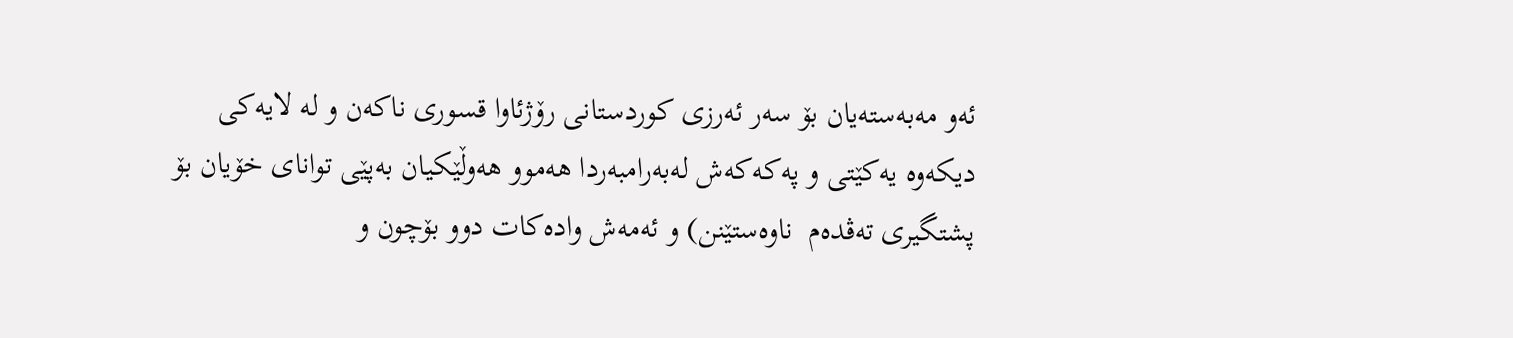ئه‌و مه‌به‌سته‌یان بۆ سه‌ر ئه‌رزی كوردستانی رۆژئاوا قسوری ناكه‌ن و له‌ لایه‌كی دیكه‌وه‌ یه‌كێتی و په‌كه‌كه‌ش له‌به‌رامبه‌ردا هه‌موو هه‌وڵێكیان به‌پێی توانای خۆیان بۆ پشتگیری ته‌ڤده‌م  ناوه‌ستێنن) و ئه‌مه‌ش واده‌كات دوو بۆچون و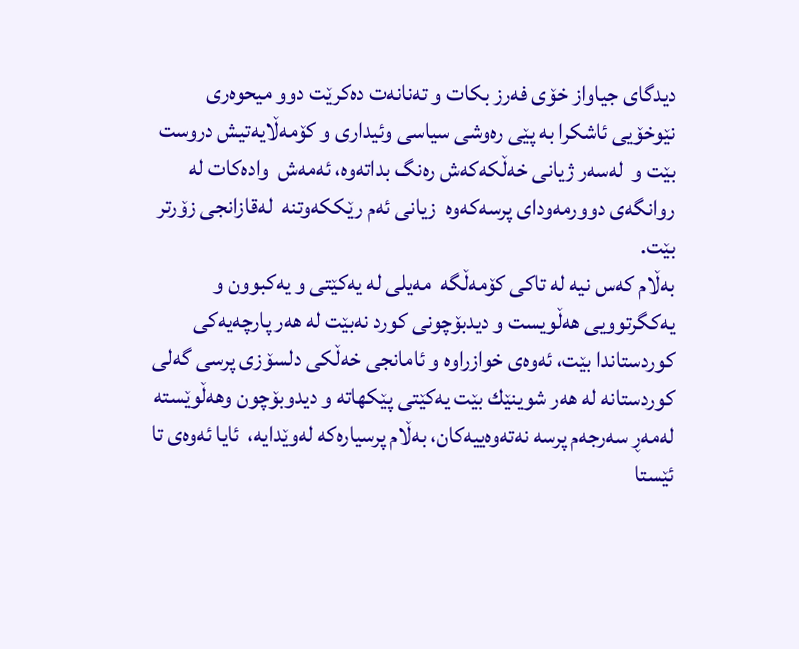دیدگای جیاواز خۆی فه‌رز بكات و ته‌نانه‌ت ده‌كرێت دوو میحوه‌ری نێوخۆیی ئاشكرا به‌ پێی ره‌وشی سیاسی وئیداری و كۆمه‌ڵایه‌تیش دروست بێت و  له‌سه‌ر ژیانی خه‌ڵكه‌كه‌ش ره‌نگ بداته‌وه‌، ئه‌مه‌ش  واده‌كات له‌ روانگه‌ی دوورمه‌ودای پرسه‌كه‌وه‌  زیانی ئه‌م رێككه‌وتنه‌  له‌قازانجی زۆرتر بێت.
به‌ڵام كه‌س نیه‌ له‌ تاكی كۆمه‌ڵگه‌  مه‌یلی له‌ یه‌كێتی و یه‌كبوون و یه‌كگرتوویی هه‌ڵویست و دیدبۆچونی كورد نه‌بێت له‌ هه‌ر پارچه‌یه‌كی كوردستاندا بێت، ئه‌وه‌ی خوازراوه‌ و ئامانجی خه‌ڵكی دلسۆزی پرسی گه‌لی كوردستانه‌ له‌ هه‌ر شوینێك بێت یه‌كێتی پێكهاته‌ و دیدوبۆچون وهه‌ڵوێسته‌ له‌مه‌ڕ سه‌رجه‌م پرسه‌ نه‌ته‌وه‌ییه‌كان، به‌ڵام پرسیاره‌كه‌ له‌وێدایه‌،  ئایا ئه‌وه‌ی تا ئێستا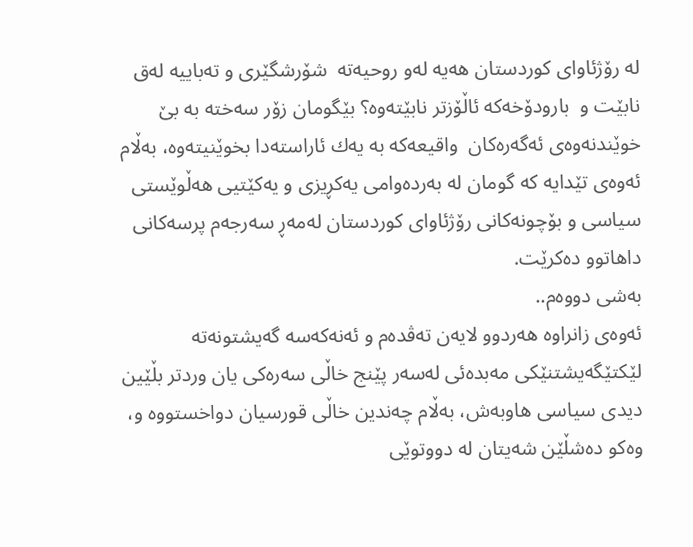له‌ رۆژئاوای كوردستان هه‌یه‌ له‌و روحیه‌ته‌  شۆرشگێری و ته‌باییه‌ له‌ق نابێت و  بارودۆخه‌كه‌ ئاڵۆزتر نابێته‌وه‌؟ بێگومان زۆر سه‌خته‌ به‌ بێ خوێندنه‌وه‌ی ئه‌گه‌ره‌كان  واقیعه‌كه‌ به‌ یه‌ك ئاراسته‌دا بخوێنیته‌وه‌، به‌ڵام ئه‌وه‌ی تێدایه‌ كه‌ گومان له‌ ‌به‌رده‌وامی یه‌كڕیزی و یه‌كێتیی هه‌ڵوێستی سیاسی و بۆچونه‌كانی رۆژئاوای كوردستان له‌مه‌ڕ سه‌رجه‌م پرسه‌كانی داهاتوو ده‌كرێت.
بەشی دووەم..
ئه‌وه‌ی زانراوه‌ هه‌ردوو لایه‌ن ته‌ڤده‌م و ئه‌نه‌كه‌سه‌ گه‌یشتونه‌ته‌ لێكتێگه‌یشتنێكی مه‌بده‌ئی له‌سه‌ر پێنج خاڵی سه‌ره‌كی یان وردتر بڵێین دیدی سیاسی هاوبه‌ش، به‌ڵام چه‌ندین خاڵی قورسیان دواخستووه‌ و، وه‌كو ده‌شڵێن شه‌یتان له‌ دووتوێی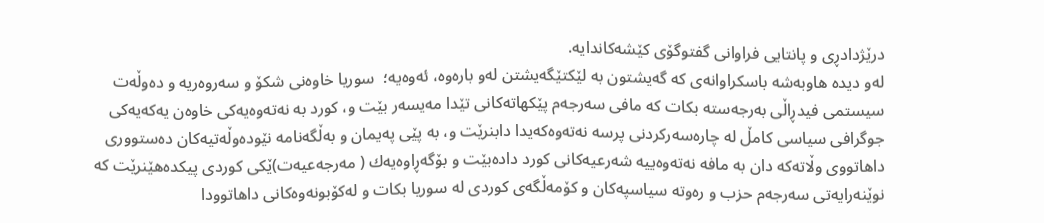درێژدادڕی و پانتایی فراوانی گفتوگۆی كێشه‌كاندایه‌.
له‌و دیده‌ هاوبه‌شه‌ باسكراوانه‌ی كه‌ گه‌یشتون به‌ لێكتێگه‌یشتن له‌و باره‌وه‌، ئه‌وه‌یه‌؛  سوریا خاوه‌نی شكۆ و سه‌روه‌ریه‌ و ده‌وڵه‌ت سیستمی فیدڕاڵی به‌رجه‌سته‌ بكات كه‌ مافی سه‌رجه‌م پێكهاته‌كانی تێدا مه‌یسه‌ر بێت و، كورد به‌ نه‌ته‌وه‌یه‌كی خاوه‌ن یه‌كه‌یه‌كی جوگرافی سیاسی كامڵ له‌ چاره‌سه‌ركردنی پرسه‌ نه‌ته‌وه‌كه‌یدا دابنرێت و، به‌ پێی په‌یمان و به‌ڵگه‌نامه‌ نێوده‌وڵه‌تیه‌كان ده‌ستووری داهاتووی وڵاته‌كه‌ دان به‌ مافه‌ نه‌ته‌وه‌ییه‌ شه‌رعیه‌كانی كورد داده‌بێت و بۆگه‌ڕاوه‌یه‌ك ( مه‌رجه‌عیه‌ت)ێكی كوردی پیكده‌هێنرێت كه‌ نوێنه‌رایه‌تی سه‌رجه‌م حزب و ره‌وته‌ سیاسپه‌كان و كۆمه‌ڵگه‌ی كوردی له‌ سوریا بكات و له‌كۆبونه‌وه‌كانی داهاتوودا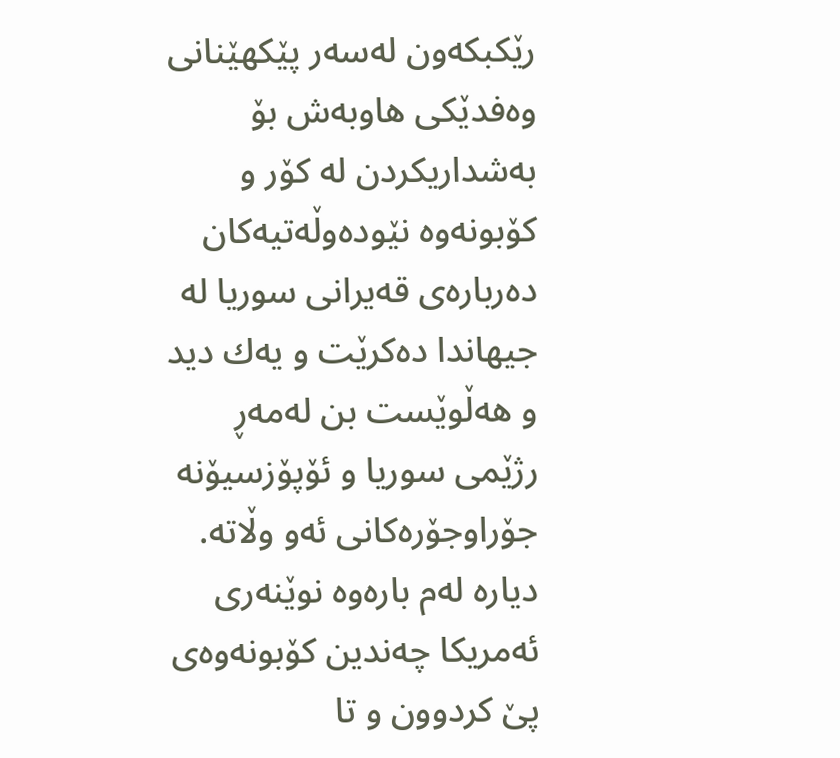رێكبكه‌ون له‌سه‌ر پێكهێنانی وه‌فدێكی هاوبه‌ش بۆ به‌شداریكردن له‌ كۆر و كۆبونه‌وه‌ نێوده‌وڵه‌تیه‌كان ده‌رباره‌ی قه‌یرانی سوریا له‌ جیهاندا ده‌كرێت و یه‌ك دید و هه‌ڵوێست بن له‌مه‌ڕ رژێمی سوریا و ئۆپۆزسیۆنه‌ جۆراوجۆره‌كانی ئه‌و وڵاته‌.
دیاره‌ له‌م باره‌وه‌ نوێنه‌ری ئه‌مریكا چه‌ندین كۆبونه‌وه‌ی پێ كردوون و تا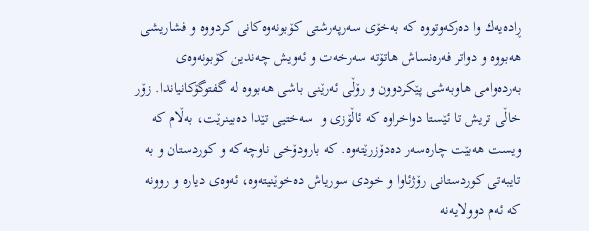ڕاده‌یه‌ك وا ده‌ركه‌وتووه‌ كه‌ به‌خۆی سه‌رپه‌رشتی كۆبونه‌وه‌كانی كردووه‌ و فشاریشی هه‌بووه‌ و دواتر فه‌ره‌نساش هاتۆته‌ سه‌رخه‌ت و ئه‌ویش چه‌ندین كۆبونه‌وه‌ی به‌رده‌وامی هاوبه‌شی پێكردوون و رۆڵی ئه‌رێنی باشی هه‌بووه‌ له‌ گفتوگۆكانیاندا. زۆر خاڵی تریش تا ئێستا دواخراوه‌ كه‌ ئاڵۆزی و  سه‌ختیی تێدا ده‌بینرێت، به‌ڵام كه‌ ویست هه‌بێت چاره‌سه‌ر ده‌دۆزرێته‌وه‌. كه‌ بارودۆخی ناوچه‌كه‌ و كوردستان و به‌ تایبه‌تی كوردستانی رۆژئاوا و خودی سوریاش ده‌خوێنیته‌وه‌، ئه‌وه‌ی دیاره‌ و روونه‌ كه‌ ئه‌م دوولایه‌نه‌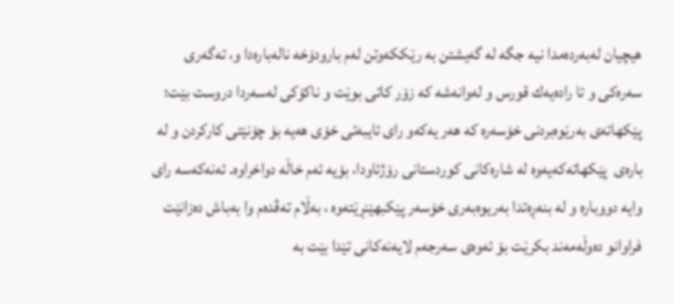هیچیان له‌به‌رده‌مدا نیه‌ جگه‌ له‌ گه‌یشتن به‌ رێككه‌وتن له‌م بارودۆخه‌ ناله‌باره‌دا و، ته‌گه‌ری سه‌ره‌كی و تا راده‌یه‌ك قورس و له‌وانه‌شه‌ كه‌ زۆر كاتی بوێت و ناكۆكی له‌سه‌ردا دروست بێت؛ پێكهاته‌ی به‌رێوه‌بردنی خۆسه‌ره‌ كه‌ هه‌ر یه‌كه‌و رای تایبه‌تی خۆی هه‌یه‌ بۆ چۆنێتی كاركردن و له‌ باره‌ی  پێكهاته‌كه‌یه‌وه‌ له‌ شاره‌كانی كوردستانی رۆژئاودا، بۆیه‌ ئه‌م خاڵه‌ دواخراوه‌. ئه‌نه‌كه‌سه‌ رای وایه‌ دووباره‌ و له‌ بنه‌ڕه‌تدا به‌ریوه‌به‌ری خۆسه‌ر پێكبهێنڕێته‌وه‌ ، به‌ڵام ته‌ڤده‌م وا به‌باش ده‌زانێت فراوانو ده‌وڵه‌مه‌ند بكرێت بۆ ئه‌وه‌ی سه‌رجه‌م لایه‌نه‌كانی تێدا بێت به‌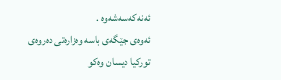ئه‌نه‌كه‌سه‌شه‌وه‌ .
ئه‌وه‌ی جێگه‌ی باسه‌ وه‌زاره‌تی ده‌روه‌ی توركیا دیسان وه‌كو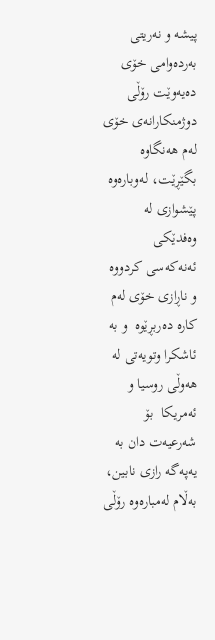پیشه‌ و نه‌ریتی به‌رده‌وامی خۆی ده‌یه‌وێت رۆڵی دوژمنكارانه‌ی خۆی له‌م هه‌نگاوه‌ بگێڕێت، له‌وباره‌وه‌ پێشوازی له‌ وه‌فدێكی ئه‌نه‌كه‌سی كردووه‌ و ناڕازی خۆی له‌م كاره‌ ده‌ربڕێوه‌  و به‌ ئاشكرا وتویه‌تی له‌ هه‌وڵی روسیا و ئه‌مریكا  بۆ شه‌رعیه‌ت دان به‌ یه‌په‌گه‌ رازی نابین، به‌ڵام له‌مباره‌وه‌ رۆڵی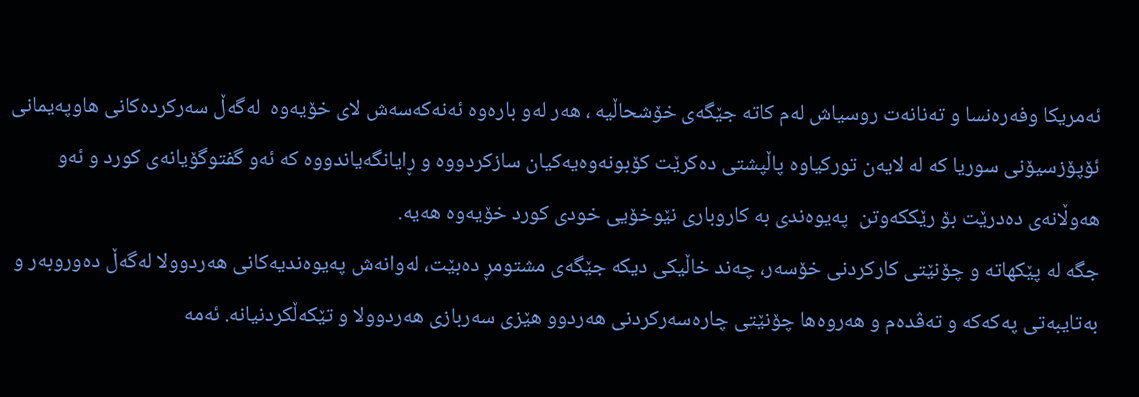ئه‌مریكا وفه‌ره‌نسا و ته‌نانه‌ت روسیاش له‌م كاته‌ جێگه‌ی خۆشحاڵیه‌ ، هه‌ر له‌و باره‌وه‌ ئه‌نه‌كه‌سه‌ش لای خۆیه‌وه‌  له‌گه‌ڵ سه‌ركرده‌كانی هاوپه‌یمانی ئۆپۆزسیۆنی سوریا كه‌ له‌ لایه‌ن توركیاوه‌ پاڵپشتی ده‌كرێت كۆبونه‌وه‌یه‌كیان سازكردووه‌ و ڕایانگه‌یاندووه‌ كه‌ ئه‌و گفتوگۆیانه‌ی كورد و ئه‌و هه‌وڵانه‌ی ده‌درێت بۆ رێككه‌وتن  په‌یوه‌ندی به‌ كاروباری نێوخۆیی خودی كورد خۆیه‌وه‌ هه‌یه‌.
جگه‌ له‌ پێكهاته‌ و چۆنێتی كاركردنی خۆسه‌ر، چه‌ند خاڵیكی دیكه‌ جێگه‌ی مشتومڕ ده‌بێت، له‌وانه‌ش په‌یوه‌ندیه‌كانی هه‌ردوولا له‌گه‌ڵ ده‌وروبه‌ر و به‌تایبه‌تی په‌كه‌كه‌ و ته‌ڤده‌م و هه‌روه‌ها چۆنێتی چاره‌سه‌ركردنی هه‌ردوو هێزی سه‌ربازی هه‌ردوولا و تێكه‌ڵكردنیانه‌. ئه‌مه‌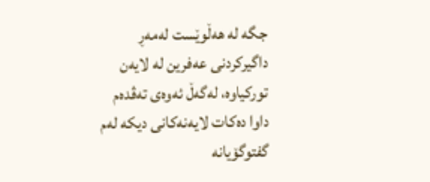جگه‌ له‌ هه‌ڵوێست له‌مه‌ڕ داگیركردنی عه‌فرین له‌ لایه‌ن توركیاوه‌، له‌گه‌ڵ ئه‌وه‌ی ته‌ڤده‌م داوا ده‌كات لایه‌نه‌كانی دیكه‌ له‌م گفتوگۆیانه‌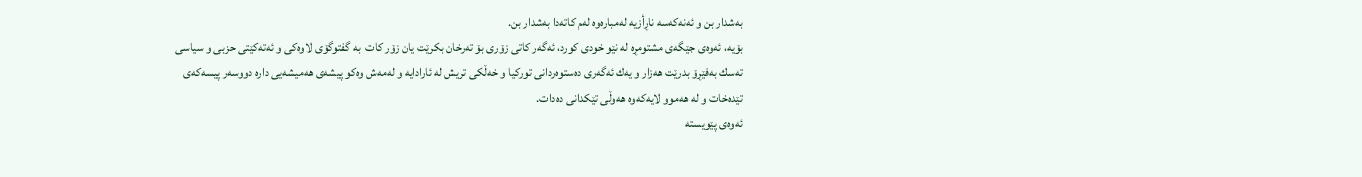به‌شدار بن و ئه‌نه‌كه‌سه‌ ناڕأزیه‌ له‌مباره‌وه‌ له‌م كاته‌دا به‌شدار بن.
بۆیه‌، ئه‌وه‌ی جێگه‌ی مشتومڕه‌ له‌ نێو خودی كورد، ئه‌گه‌ر كاتی زۆری بۆ ته‌رخان بكرێت یان زۆر كات  به‌ گفتوگۆی لاوه‌كی و ئه‌ته‌كێتی حزبی و سیاسی ته‌سك به‌فێڕۆ بدرێت هه‌زار و یه‌ك ئه‌گه‌ری ده‌ستوه‌ردانی توركیا و خه‌ڵكی تریش له‌ ئارادایه‌ و له‌مه‌ش وه‌كو پیشه‌ی هه‌میشه‌یی داره‌ دووسه‌ر پیسه‌كه‌ی تێده‌خات و له‌ هه‌موو لایه‌كه‌وه‌ هه‌وڵی تێكدانی ده‌دات.
ئه‌وه‌ی پێویسته‌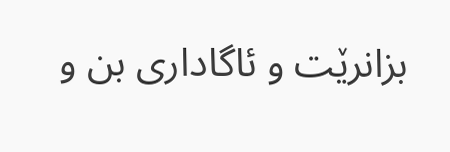بزانرێت و ئاگاداری بن و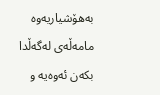به‌هۆشیاریه‌وه‌ مامه‌ڵه‌ی له‌گه‌ڵدا بكه‌ن ئه‌وه‌یه‌ و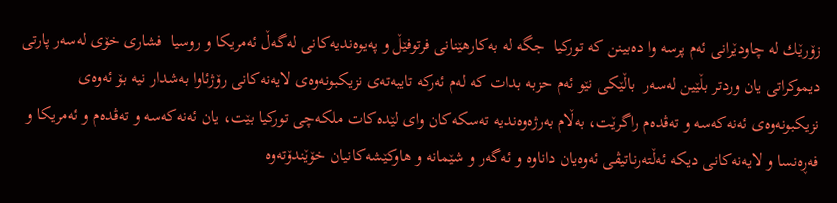زۆرێك له‌ چاودێرانی ئه‌م پرسه‌ وا ده‌بینن كه‌ توركیا  جگه‌ له‌ به‌كارهێنانی فرتوفێڵ و په‌یوه‌ندیه‌كانی له‌گه‌ڵ ئه‌مریكا و روسیا  فشاری خۆی له‌سه‌ر پارتی دیموكراتی یان وردتر بڵێین له‌سه‌ر  باڵێكی نێو ئه‌م حزبه‌ بدات كه‌ له‌م ئه‌ركه‌ تایبه‌ته‌ی نزیكبونه‌وه‌ی لایه‌نه‌كانی رۆژئاوا به‌شدار نیه‌ بۆ ئه‌وه‌ی نزیكبونه‌وه‌ی ئه‌نه‌كه‌سه‌ و ته‌ڤده‌م راگرێت، به‌ڵام به‌رژه‌وه‌ندیه‌ ته‌سكه‌كان وای لێده‌كات ملكه‌چی توركیا بێت، یان ئه‌نه‌كه‌سه‌ و ته‌ڤده‌م و ئه‌مریكا و فه‌ڕه‌نسا و لایه‌نه‌كانی دیكه‌ ئه‌ڵته‌رناتیڤی ئه‌وه‌یان داناوه‌ و ئه‌گه‌ر و شێمانه‌ و هاوكێشه‌كانیان خۆێندۆته‌وه‌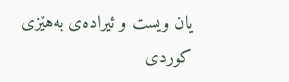یان ویست و ئیراده‌ی به‌هێزی كوردی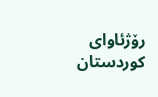رۆژئاوای كوردستان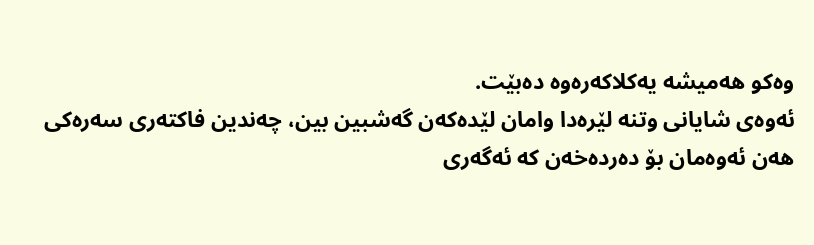وه‌كو هه‌میشه‌ یه‌كلاكه‌ره‌وه‌ ده‌بێت.
ئه‌وه‌ی شایانی وتنه‌ لێره‌دا وامان لێده‌كه‌ن گه‌شبین بین، چه‌ندین فاكته‌ری سه‌ره‌كی هه‌ن ئه‌وه‌مان بۆ ده‌رده‌خه‌ن كه‌ ئه‌گه‌ری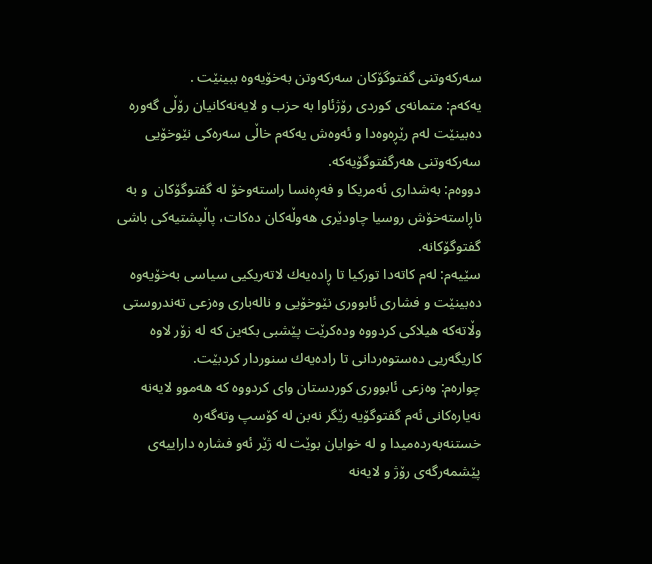سه‌ركه‌وتنی گفتوگۆكان سه‌ركه‌وتن به‌خۆیه‌وه‌ ببینێت .
یه‌كه‌م: متمانه‌ی كوردی رۆژئاوا به‌ حزب و لایه‌نه‌كانیان رۆڵی گه‌وره‌ ده‌بینێت له‌م رێڕه‌وه‌دا و ئه‌وه‌ش یه‌كه‌م خاڵی سه‌ره‌كی نێوخۆیی سه‌ركه‌وتنی هه‌رگفتوگۆیه‌كه‌.
دووه‌م: به‌شداری ئه‌مریكا و فه‌ڕه‌نسا راسته‌وخۆ له‌ گفتوگۆكان  و به‌ ناڕاسته‌خۆش روسیا چاودێری هه‌وڵه‌كان ده‌كات، پاڵپشتیه‌كی باشی گفتوگۆكانه‌.
سێیه‌م: له‌م كاته‌دا توركیا تا ڕاده‌یه‌ك لاته‌ریكیی سیاسی به‌خۆیه‌وه‌ ده‌بینێت و فشاری ئابووری نێوخۆیی و ناله‌باری وه‌زعی ته‌ندروستی وڵاته‌كه‌ هیلاكی كردووه‌ وده‌كرێت پێشبی بكه‌ین كه‌ له‌ زۆر لاوه‌ كاریگه‌ریی ده‌ستوه‌ردانی تا راده‌یه‌ك سنوردار كردبێت.
چواره‌م: وه‌زعی ئابووری كوردستان وای كردووه‌ كه‌ هه‌موو لایه‌نه‌ نه‌یاره‌كانی ئه‌م گفتوگۆیه‌ رێگر نه‌بن له‌ كۆسپ وته‌گه‌ره‌  خستنه‌به‌رده‌میدا و له‌ خوایان بوێت له‌ ژێر ئه‌و فشاره‌ داراییه‌ی پێشمه‌رگه‌ی رۆژ و لایه‌نه‌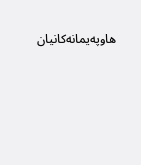هاوپه‌یمانه‌كانیان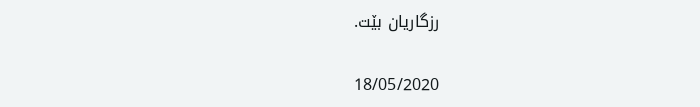رزگاریان بێت.

18/05/2020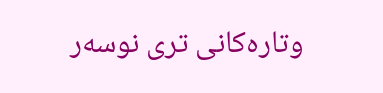وتارەکانی تری نوسەر